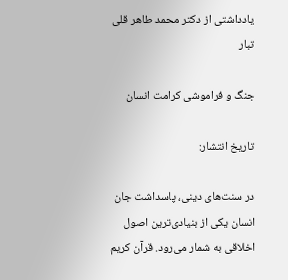یادداشتی از دکتر محمد طاهر قلی تبار

جنگ و فراموشی کرامت انسان

تاریخ انتشار:

در سنت‌های دینی، پاسداشت جان انسان یکی از بنیادی‌ترین اصول اخلاقی به شمار می‌رود. قرآن کریم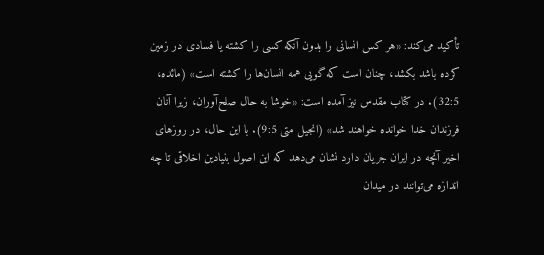تأکید می‌کند: «هر کس انسانی را بدون آنکه کسی را کشته یا فسادی در زمین کرده باشد بکشد، چنان است که گویی همه انسان‌ها را کشته است» (مائده، 32:5). در کتاب مقدس نیز آمده است: «خوشا به حال صلح‌آوران، زیرا آنان فرزندان خدا خوانده خواهند شد» (انجیل متی 9:5). با این حال، در روزهای اخیر آنچه در ایران جریان دارد نشان می‌دهد که این اصول بنیادین اخلاقی تا چه اندازه می‌توانند در میدان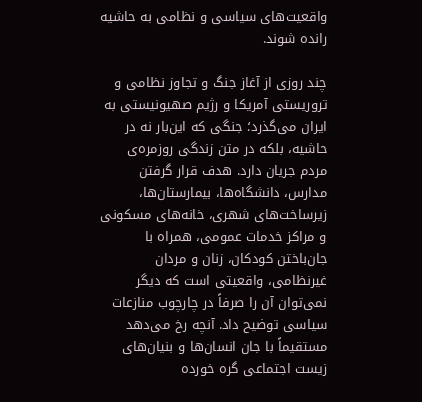واقعیت‌های سیاسی و نظامی به حاشیه رانده شوند.

چند روزی از آغاز جنگ و تجاوز نظامی و تروریستی آمریکا و رژیم صهیونیستی به ایران می‌گذرد؛ جنگی که این‌بار نه در حاشیه، بلکه در متن زندگی روزمره‌ی مردم جریان دارد. هدف قرار گرفتن مدارس، دانشگاه‌ها، بیمارستان‌ها، زیرساخت‌های شهری، خانه‌های مسکونی و مراکز خدمات عمومی، همراه با جان‌باختن کودکان، زنان و مردان غیرنظامی، واقعیتی است که دیگر نمی‌توان آن را صرفاً در چارچوب منازعات سیاسی توضیح داد. آنچه رخ می‌دهد مستقیماً با جان انسان‌ها و بنیان‌های زیست اجتماعی گره خورده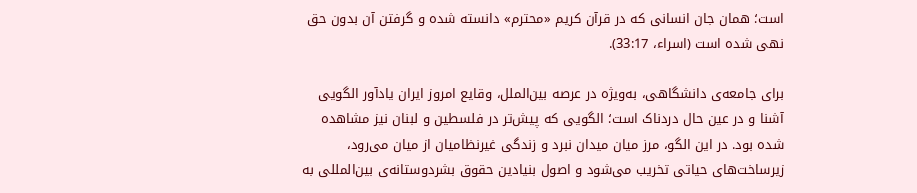است؛ همان جان انسانی که در قرآن کریم «محترم» دانسته شده و گرفتن آن بدون حق نهی شده است (اسراء، 33:17).

برای جامعه‌ی دانشگاهی، به‌ویژه در عرصه بین‌الملل، وقایع امروز ایران یادآور الگویی آشنا و در عین حال دردناک است؛ الگویی که پیش‌تر در فلسطین و لبنان نیز مشاهده شده بود. در این الگو، مرز میان میدان نبرد و زندگی غیرنظامیان از میان می‌رود، زیرساخت‌های حیاتی تخریب می‌شود و اصول بنیادین حقوق بشردوستانه‌ی بین‌المللی به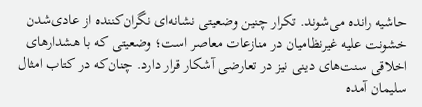حاشیه رانده می‌شوند. تکرار چنین وضعیتی نشانه‌ای نگران‌کننده از عادی‌شدن خشونت علیه غیرنظامیان در منازعات معاصر است؛ وضعیتی که با هشدارهای اخلاقی سنت‌های دینی نیز در تعارضی آشکار قرار دارد. چنان‌که در کتاب امثال سلیمان آمده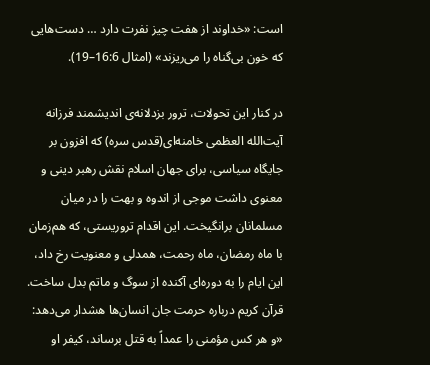است: «خداوند از هفت چیز نفرت دارد … دست‌هایی که خون بی‌گناه را می‌ریزند» (امثال 16:6–19).

در کنار این تحولات، ترور بزدلانه‌ی اندیشمند فرزانه آیت‌الله العظمی خامنه‌ای(قدس سره) که افزون بر جایگاه سیاسی، برای جهان اسلام نقش رهبر دینی و معنوی داشت موجی از اندوه و بهت را در میان مسلمانان برانگیخت. این اقدام تروریستی، که هم‌زمان با ماه رمضان، ماه رحمت، همدلی و معنویت رخ داد، این ایام را به دوره‌ای آکنده از سوگ و ماتم بدل ساخت. قرآن کریم درباره حرمت جان انسان‌ها هشدار می‌دهد: «و هر کس مؤمنی را عمداً به قتل برساند، کیفر او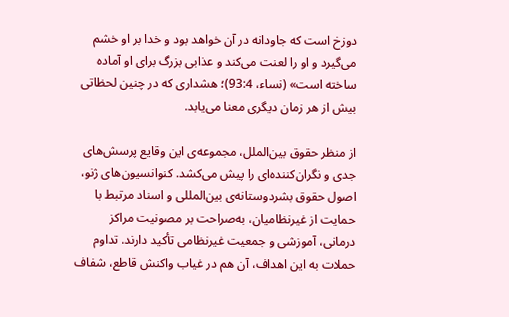دوزخ است که جاودانه در آن خواهد بود و خدا بر او خشم می‌گیرد و او را لعنت می‌کند و عذابی بزرگ برای او آماده ساخته است» (نساء، 93:4)؛ هشداری که در چنین لحظاتی بیش از هر زمان دیگری معنا می‌یابد.

از منظر حقوق بین‌الملل، مجموعه‌ی این وقایع پرسش‌های جدی و نگران‌کننده‌ای را پیش می‌کشد. کنوانسیون‌های ژنو، اصول حقوق بشردوستانه‌ی بین‌المللی و اسناد مرتبط با حمایت از غیرنظامیان، به‌صراحت بر مصونیت مراکز درمانی، آموزشی و جمعیت غیرنظامی تأکید دارند. تداوم حملات به این اهداف، آن هم در غیاب واکنش قاطع، شفاف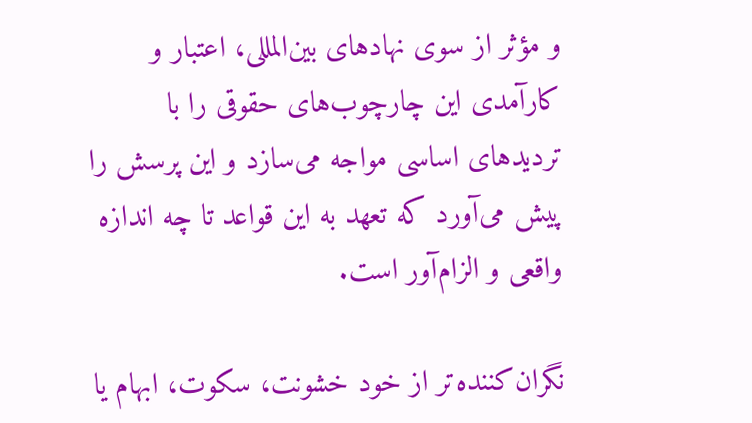و مؤثر از سوی نهادهای بین‌المللی، اعتبار و کارآمدی این چارچوب‌های حقوقی را با تردیدهای اساسی مواجه می‌سازد و این پرسش را پیش می‌آورد که تعهد به این قواعد تا چه اندازه واقعی و الزام‌آور است.

نگران‌کننده‌تر از خود خشونت، سکوت، ابهام یا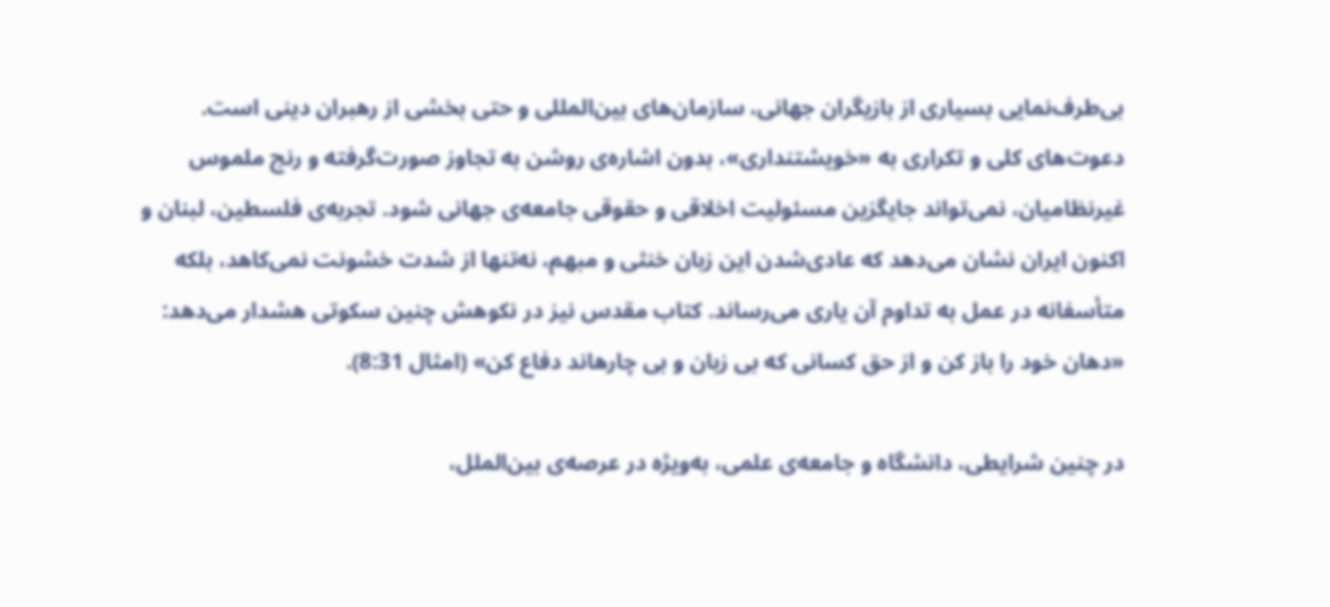بی‌طرف‌نمایی بسیاری از بازیگران جهانی، سازمان‌های بین‌المللی و حتی بخشی از رهبران دینی است. دعوت‌های کلی و تکراری به «خویشتنداری»، بدون اشاره‌ی روشن به تجاوز صورت‌گرفته و رنج ملموس غیرنظامیان، نمی‌تواند جایگزین مسئولیت اخلاقی و حقوقی جامعه‌ی جهانی شود. تجربه‌ی فلسطین، لبنان و اکنون ایران نشان می‌دهد که عادی‌شدن این زبان خنثی و مبهم، نه‌تنها از شدت خشونت نمی‌کاهد، بلکه متأسفانه در عمل به تداوم آن یاری می‌رساند. کتاب مقدس نیز در نکوهش چنین سکوتی هشدار می‌دهد: «دهان خود را باز کن و از حق کسانی که بی زبان و بی چارهاند دفاع کن» (امثال 8:31).

در چنین شرایطی، دانشگاه و جامعه‌ی علمی، به‌ویژه در عرصه‌ی بین‌الملل،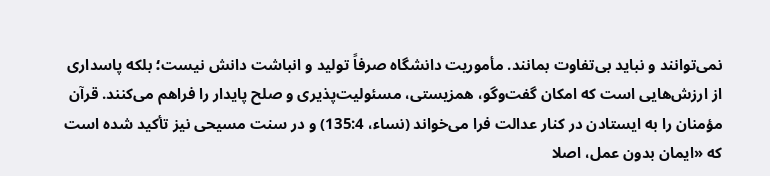نمی‌توانند و نباید بی‌تفاوت بمانند. مأموریت دانشگاه صرفاً تولید و انباشت دانش نیست؛ بلکه پاسداری از ارزش‌هایی است که امکان گفت‌وگو، همزیستی، مسئولیت‌پذیری و صلح پایدار را فراهم می‌کنند. قرآن مؤمنان را به ایستادن در کنار عدالت فرا می‌خواند (نساء، 135:4) و در سنت مسیحی نیز تأکید شده است که «ایمان بدون عمل، اصلا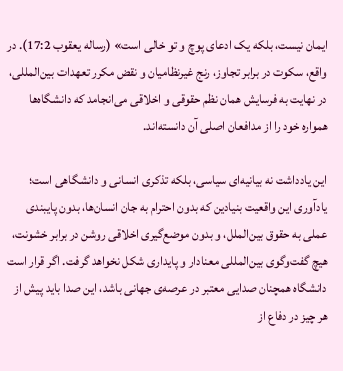ایمان نیست، بلکه یک ادعای پوچ و تو خالی است» (رساله یعقوب 17:2). در واقع، سکوت در برابر تجاوز، رنج غیرنظامیان و نقض مکرر تعهدات بین‌المللی، در نهایت به فرسایش همان نظم حقوقی و اخلاقی می‌انجامد که دانشگاه‌ها همواره خود را از مدافعان اصلی آن دانسته‌اند.

این یادداشت نه بیانیه‌ای سیاسی، بلکه تذکری انسانی و دانشگاهی است؛ یادآوری این واقعیت بنیادین که بدون احترام به جان انسان‌ها، بدون پایبندی عملی به حقوق بین‌الملل، و بدون موضع‌گیری اخلاقی روشن در برابر خشونت، هیچ گفت‌وگوی بین‌المللی معنادار و پایداری شکل نخواهد گرفت. اگر قرار است دانشگاه همچنان صدایی معتبر در عرصه‌ی جهانی باشد، این صدا باید پیش از هر چیز در دفاع از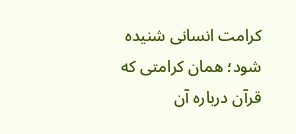کرامت انسانی شنیده شود؛ همان کرامتی که قرآن درباره آن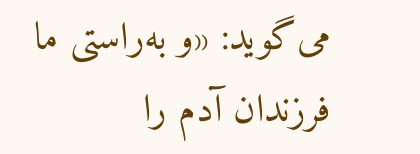می‌گوید: «و به‌راستی ما فرزندان آدم را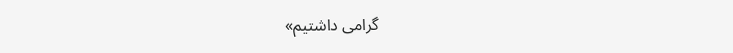گرامی داشتیم»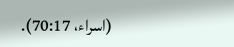(اسراء، 70:17).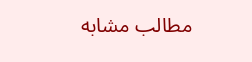مطالب مشابه